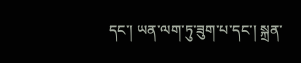དང་། ཡན་ལག་ཏུ་ཟུག་པ་དང་། སྐྲན་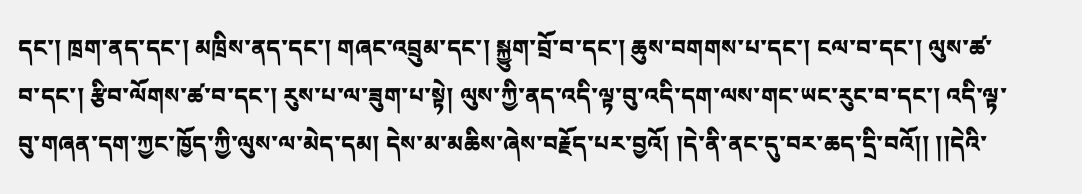དང་། ཁྲག་ནད་དང་། མཁྲིས་ནད་དང་། གཞང་འབྲུམ་དང་། སྐྱུག་བྲོ་བ་དང་། ཆུས་བགགས་པ་དང་། ངལ་བ་དང་། ལུས་ཚ་བ་དང་། རྩིབ་ལོགས་ཚ་བ་དང་། རུས་པ་ལ་ཟུག་པ་སྟེ། ལུས་ཀྱི་ནད་འདི་ལྟ་བུ་འདི་དག་ལས་གང་ཡང་རུང་བ་དང་། འདི་ལྟ་བུ་གཞན་དག་ཀྱང་ཁྱོད་ཀྱི་ལུས་ལ་མེད་དམ། དེས་མ་མཆིས་ཞེས་བརྗོད་པར་བྱའོ། །དེ་ནི་ནང་དུ་བར་ཆད་དྲི་བའོ།། །།དེའི་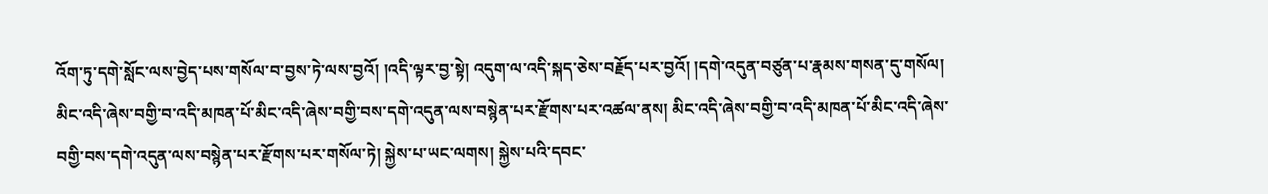འོག་ཏུ་དགེ་སློང་ལས་བྱེད་པས་གསོལ་བ་བྱས་ཏེ་ལས་བྱའོ། །འདི་ལྟར་བྱ་སྟེ། འདུག་ལ་འདི་སྐད་ཅེས་བརྗོད་པར་བྱའོ། །དགེ་འདུན་བཙུན་པ་རྣམས་གསན་དུ་གསོལ། མིང་འདི་ཞེས་བགྱི་བ་འདི་མཁན་པོ་མིང་འདི་ཞེས་བགྱི་བས་དགེ་འདུན་ལས་བསྙེན་པར་རྫོགས་པར་འཚལ་ནས། མིང་འདི་ཞེས་བགྱི་བ་འདི་མཁན་པོ་མིང་འདི་ཞེས་བགྱི་བས་དགེ་འདུན་ལས་བསྙེན་པར་རྫོགས་པར་གསོལ་ཏེ། སྐྱེས་པ་ཡང་ལགས། སྐྱེས་པའི་དབང་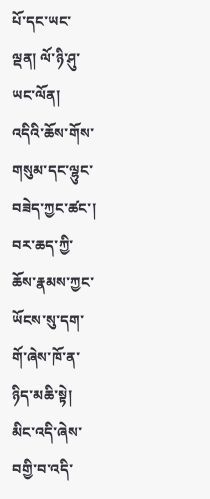པོ་དང་ཡང་ལྡན། ལོ་ཉི་ཤུ་ཡང་ལོན། འདིའི་ཆོས་གོས་གསུམ་དང་ལྷུང་བཟེད་ཀྱང་ཚང་། བར་ཆད་ཀྱི་ཆོས་རྣམས་ཀྱང་ཡོངས་སུ་དག་གོ་ཞེས་ཁོ་ན་ཉིད་མཆི་སྟེ། མིང་འདི་ཞེས་བགྱི་བ་འདི་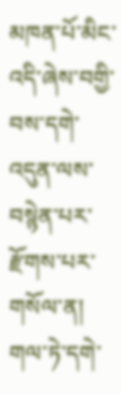མཁན་པོ་མིང་འདི་ཞེས་བགྱི་བས་དགེ་འདུན་ལས་བསྙེན་པར་རྫོགས་པར་གསོལ་ན། གལ་ཏེ་དགེ་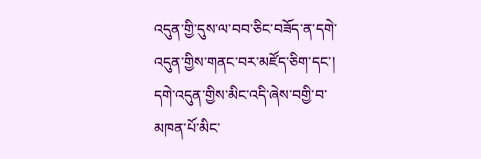འདུན་གྱི་དུས་ལ་བབ་ཅིང་བཟོད་ན་དགེ་འདུན་གྱིས་གནང་བར་མཛོད་ཅིག་དང་། དགེ་འདུན་གྱིས་མིང་འདི་ཞེས་བགྱི་བ་མཁན་པོ་མིང་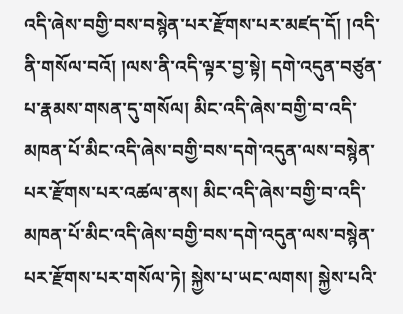འདི་ཞེས་བགྱི་བས་བསྙེན་པར་རྫོགས་པར་མཛད་དོ། །འདི་ནི་གསོལ་བའོ། །ལས་ནི་འདི་ལྟར་བྱ་སྟེ། དགེ་འདུན་བཙུན་པ་རྣམས་གསན་དུ་གསོལ། མིང་འདི་ཞེས་བགྱི་བ་འདི་མཁན་པོ་མིང་འདི་ཞེས་བགྱི་བས་དགེ་འདུན་ལས་བསྙེན་པར་རྫོགས་པར་འཚལ་ནས། མིང་འདི་ཞེས་བགྱི་བ་འདི་མཁན་པོ་མིང་འདི་ཞེས་བགྱི་བས་དགེ་འདུན་ལས་བསྙེན་པར་རྫོགས་པར་གསོལ་ཏེ། སྐྱེས་པ་ཡང་ལགས། སྐྱེས་པའི་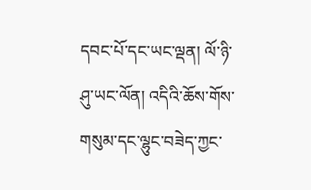དབང་པོ་དང་ཡང་ལྡན། ལོ་ཉི་ཤུ་ཡང་ལོན། འདིའི་ཆོས་གོས་གསུམ་དང་ལྷུང་བཟེད་ཀྱང་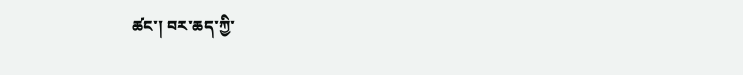ཚང་། བར་ཆད་ཀྱི་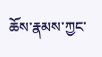ཆོས་རྣམས་ཀྱང་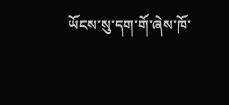ཡོངས་སུ་དག་གོ་ཞེས་ཁོ་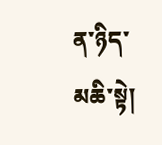ན་ཉིད་མཆི་སྟེ།